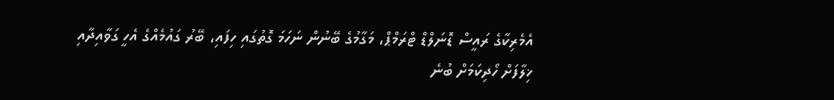އެމެރިކާގެ ރައީސް ޑޮނަލްޑް ޓްރަމްޕް، މަގާމުގެ ބޭނުން ނަހަމަ ގޮތުގައި ހިފައި، ބޭރު ގައުމެއްގެ އެހީ ގަވާއިދާއި ޚިލާފަށް ހޯދިކަމަށް ބުނެ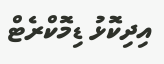އިދިކޮޅު ޑިމޮކްރެޓް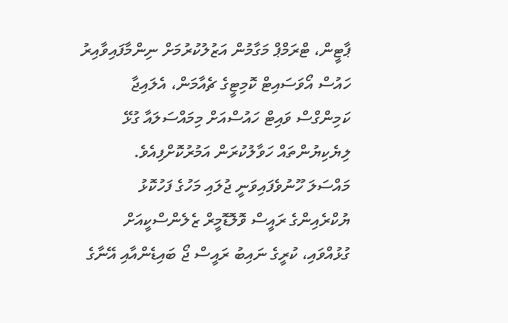ޕާޓީން، ޓްރަމްޕް މަގާމުން އަޒުލުކުރުމަށް ނިންމާފައިވާއިރު ހައުސް އޯވަސައިޓް ކޮމިޓީގެ ޗެއާމަން، އެލައިޖާ ކަމިންގްސް ވައިޓް ހައުސްއަށް މިމައްސަލައާ ގުޅޭ ލިޔެކިޔުންތައް ހަވާލުކުރަން އަމުރުކޮށްފިއެވެ.
މައްސަލަ ހޫނުވެފައިވަނީ ޖުލައި މަހުގެ ފަހުކޮޅު ޔުކްރެއިންގެ ރައީސް ވޮލޮޑޮމީރް ޒެލެންސްކީއަށް ގުޅުއްވައި، ކުރީގެ ނައިބު ރައީސް ޖޯ ބައިޑެންއާއި އޭނާގެ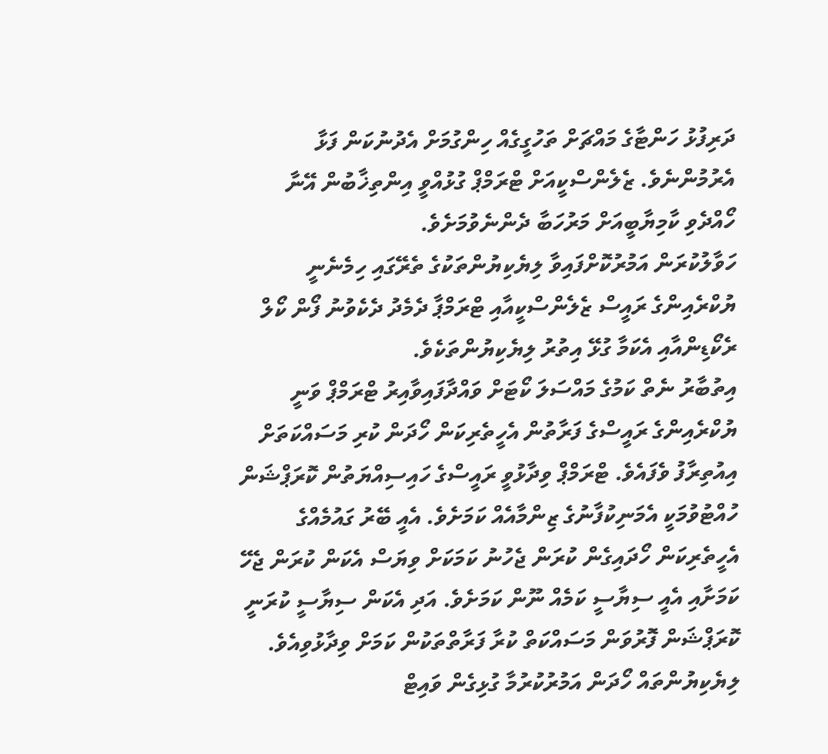ދަރިފުޅު ހަންޓާގެ މައްޗަށް ތަހުގީގެއް ހިންގުމަށް އެދުނުކަން ފަޅާ އެރުމުންނެވެ. ޒެލެންސްކީއަށް ޓްރަމްޕް ގުޅުއްވީ އިންތިޚާބުން އޭނާ ހޯއްދެވި ކާމިޔާބީއަށް މަރުހަބާ ދެންނެވުމަށެވެ.
ހަވާލުކުރަން އަމުރުކޮށްފައިވާ ލިޔެކިޔުންތަކުގެ ތެރޭގައި ހިމެނެނީ ޔުކްރެއިންގެ ރައީސް ޒެލެންސްކީއާއި ޓްރަމްޕާ ދެމެދު ދެކެވުނު ފޯން ކޯލް ރެކޯޑިންއާއި އެކަމާ ގުޅޭ އިތުރު ލިޔެކިޔުންތަކެވެ.
އިތުބާރު ނެތް ކަމުގެ މައްސަލަ ކޯޓަށް ވައްދާފައިވާއިރު ޓްރަމްޕް ވަނީ ޔުކްރެއިންގެ ރައީސްގެ ފަރާތުން އެހީތެރިކަން ހޯދަން ކުރި މަސައްކަތަށް އިއުތިރާފު ވެފައެވެ. ޓްރަމްޕް ވިދާޅުވީ ރައީސްގެ ހައިސިއްޔަތުން ކޮރަޕްޝަން ހުއްޓުވުމަކީ އެމަނިކުފާނުގެ ޒިންމާއެއް ކަމަށެވެ. އެއީ ބޭރު ގައުމެއްގެ އެހީތެރިކަން ހޯދައިގެން ކުރަން ޖެހުނު ކަމަކަށް ވިޔަސް އެކަން ކުރަން ޖެހޭ ކަމަށާއި އެއީ ސިޔާސީ ކަމެއް ނޫން ކަމަށެވެ. އަދި އެކަން ސިޔާސީ ކުރަނީ ކޮރަޕްޝަން ފޮރުވަން މަސައްކަތް ކުރާ ފަރާތްތަކުން ކަމަށް ވިދާޅުވިއެވެ.
ލިޔެކިޔުންތައް ހޯދަން އަމުރުކުރުމާ ގުޅިގެން ވައިޓް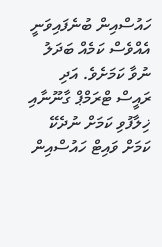ހައުސްއިން ބުނެފައިވަނީ އެއްވެސް ކަމެއް ބަދަލު ނުވާ ކަމަށެވެ. އަދި ރައީސް ޓްރަމްޕް ގާނޫނާއި ޚިލާފުވި ކަމަށް ނުދެކޭ ކަމަށް ވައިޓް ހައުސްއިން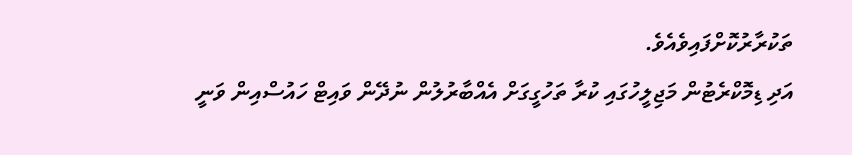ތަކުރާރުކޮށްފައިވެއެވެ.
އަދި ޑިމޮކްރެޓުން މަޖިލީހުގައި ކުރާ ތަހުގީގަށް އެއްބާރުލުން ނުދޭން ވައިޓް ހައުސްއިން ވަނީ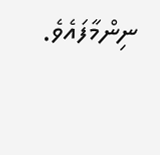ނިންމާފައެވެ.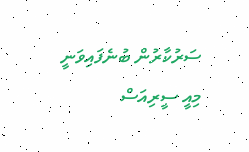ސަރުކާރުން ބުނެފައިވަނީ މިއީ ސީރިއަސް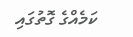ކަމެއްގެ ގޮތުގައި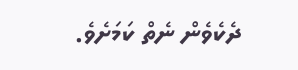ދެކެވެން ނެތް ކަމަށެވެ.